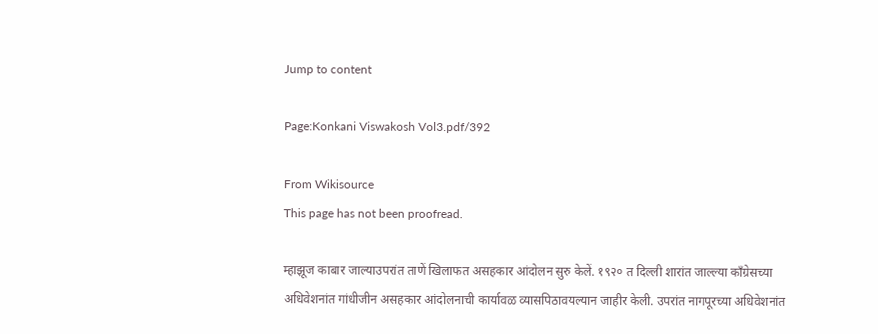Jump to content

Page:Konkani Viswakosh Vol3.pdf/392

From Wikisource
This page has not been proofread.

म्हाझूज काबार जाल्याउपरांत ताणें खिलाफत असहकार आंदोलन सुरु केलें. १९२० त दिल्ली शारांत जाल्ल्या काँग्रेसच्या अधिवेशनांत गांधीजीन असहकार आंदोलनाची कार्यावळ व्यासपिठावयल्यान जाहीर केली. उपरांत नागपूरच्या अधिवेशनांत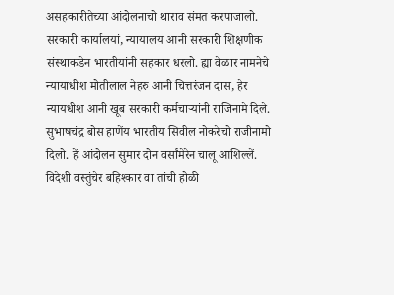असहकारीतेच्या आंदोलनाचो थाराव संमत करपाजालो. सरकारी कार्यालयां, न्यायालय आनी सरकारी शिक्षणीक संस्थाकडेन भारतीयांनी सहकार धरलो. ह्या वेळार नामनेचे न्यायाधीश मोतीलाल नेहरु आनी चित्तरंजन दास, हेर न्यायधीश आनी खूब सरकारी कर्मचाऱ्यांनी राजिनामे दिले. सुभाषचंद्र बोस हाणेंय भारतीय सिवील नोकरेचो राजीनामो दिलो. हें आंदोलन सुमार दोन वर्सांमेरेन चालू आशिल्लें. विदेशी वस्तुंचेर बहिश्कार वा तांची होळी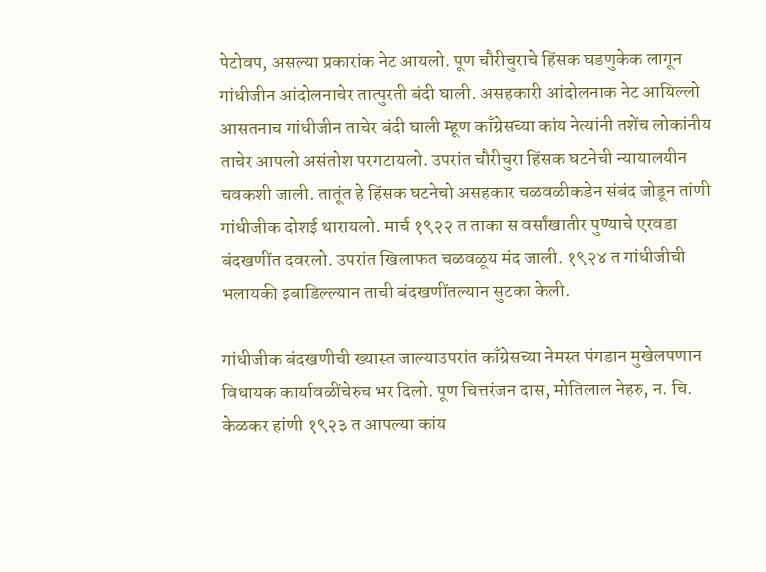पेटोवप, असल्या प्रकारांक नेट आयलो. पूण चौरीचुराचे हिंसक घडणुकेक लागून गांधीजीन आंदोलनाचेर तात्पुरती बंदी घाली. असहकारी आंदोलनाक नेट आयिल्लो आसतनाच गांधीजीन ताचेर बंदी घाली म्हूण काँग्रेसच्या कांय नेत्यांनी तशेंच लोकांनीय ताचेर आपलो असंतोश परगटायलो. उपरांत चौरीचुरा हिंसक घटनेची न्यायालयीन चवकशी जाली. तातूंत हे हिंसक घटनेचो असहकार चळवळीकडेन संबंद जोडून तांणी गांधीजीक दोशई थारायलो. मार्च १९२२ त ताका स वर्सांखातीर पुण्याचे एरवडा बंदखणींत दवरलो. उपरांत खिलाफत चळवळूय मंद जाली. १९२४ त गांधीजीची भलायकी इबाडिल्ल्यान ताची बंदखणींतल्यान सुटका केली.

गांधीजीक बंदखणीची ख्यास्त जाल्याउपरांत काँग्रेसच्या नेमस्त पंगडान मुखेलपणान विधायक कार्यावळींचेरुच भर दिलो. पूण चित्तरंजन दास, मोतिलाल नेहरु, न. चि. केळकर हांणी १९२३ त आपल्या कांय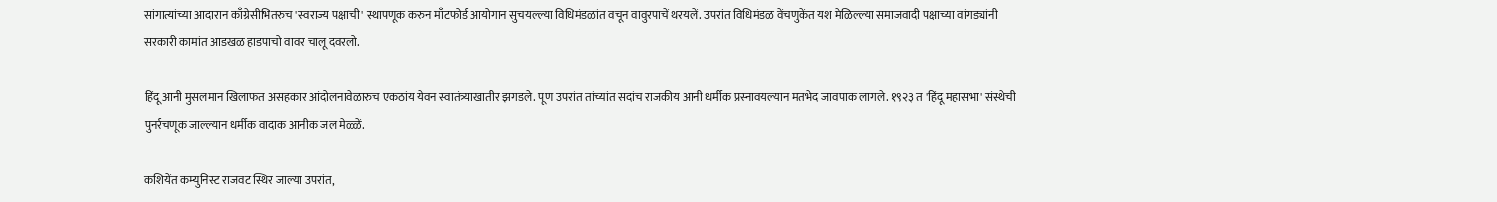सांगात्यांच्या आदारान काँग्रेसीभितरुच 'स्वराज्य पक्षाची' स्थापणूक करुन माँटफोर्ड आयोगान सुचयल्ल्या विधिमंडळांत वचून वावुरपाचें थरयलें. उपरांत विधिमंडळ वेंचणुकेंत यश मेळिल्ल्या समाजवादी पक्षाच्या वांगड्यांनी सरकारी कामांत आडखळ हाडपाचो वावर चालू दवरलो.

हिंदू आनी मुसलमान खिलाफत असहकार आंदोलनावेळारुच एकठांय येवन स्वातंत्र्याखातीर झगडले. पूण उपरांत तांच्यांत सदांच राजकीय आनी धर्मीक प्रस्नावयल्यान मतभेद जावपाक लागले. १९२३ त 'हिंदू महासभा' संस्थेची पुनर्रचणूक जाल्ल्यान धर्मीक वादाक आनीक जल मेळ्ळें.

कशियेंत कम्युनिस्ट राजवट स्थिर जाल्या उपरांत,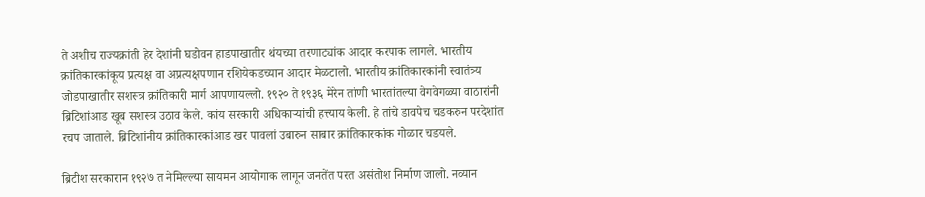ते अशीच राज्यक्रांती हेर देशांनी घडोवन हाडपाखातीर थंयच्या तरणाट्यांक आदार करपाक लागले. भारतीय क्रांतिकारकांकूय प्रत्यक्ष वा अप्रत्यक्षपणान रशियेकडच्यान आदार मेळटालो. भारतीय क्रांतिकारकांनी स्वातंत्र्य जोडपाखातीर सशस्त्र क्रांतिकारी मार्ग आपणायल्लो. १९२० ते १९३६ मेरेन तांणी भारतांतल्या वेगवेगळ्या वाठारांनी ब्रिटिशांआड खूब सशस्त्र उठाव केले. कांय सरकारी अधिकाऱ्यांची हत्त्याय केली. हे तांचे डावपेच चडकरुन परदेशांत रचप जाताले. ब्रिटिशांनीय क्रांतिकारकांआड खर पावलां उबारुन साबार क्रांतिकारकांक गोळार चडयले.

ब्रिटीश सरकारान १९२७ त नेमिल्ल्या सायमन आयोगाक लागून जनतेंत परत असंतोश निर्माण जालो. नव्यान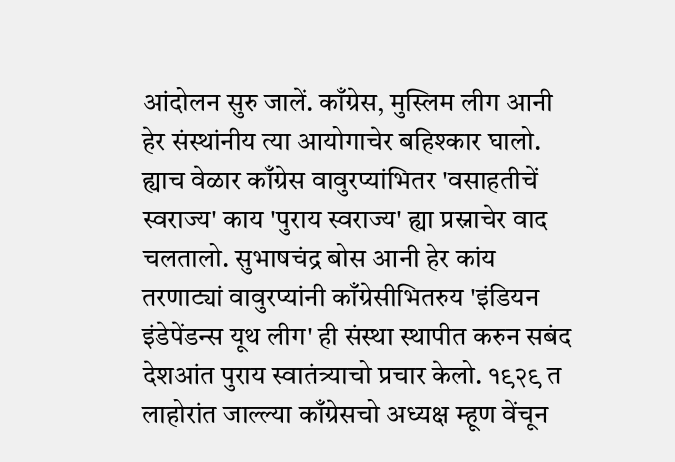आंदोलन सुरु जालें. काँग्रेस, मुस्लिम लीग आनी हेर संस्थांनीय त्या आयोगाचेर बहिश्कार घालो. ह्याच वेळार काँग्रेस वावुरप्यांभितर 'वसाहतीचें स्वराज्य' काय 'पुराय स्वराज्य' ह्या प्रस्नाचेर वाद चलतालो. सुभाषचंद्र बोस आनी हेर कांय तरणाट्यां वावुरप्यांनी काँग्रेसीभितरुय 'इंडियन इंडेपेंडन्स यूथ लीग' ही संस्था स्थापीत करुन सबंद देशआंत पुराय स्वातंत्र्याचो प्रचार केलो. १९२९ त लाहोरांत जाल्ल्या काँग्रेसचो अध्यक्ष म्हूण वेंचून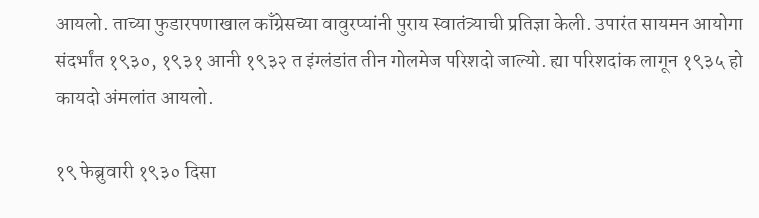आयलो. ताच्या फुडारपणाखाल काँग्रेसच्या वावुरप्यांनी पुराय स्वातंत्र्याची प्रतिज्ञा केली. उपारंत सायमन आयोगा संदर्भांत १९३०, १९३१ आनी १९३२ त इंग्लंडांत तीन गोलमेज परिशदो जाल्यो. ह्या परिशदांक लागून १९३५ हो कायदो अंमलांत आयलो.

१९ फेब्रुवारी १९३० दिसा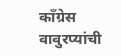काँग्रेस वावुरप्यांची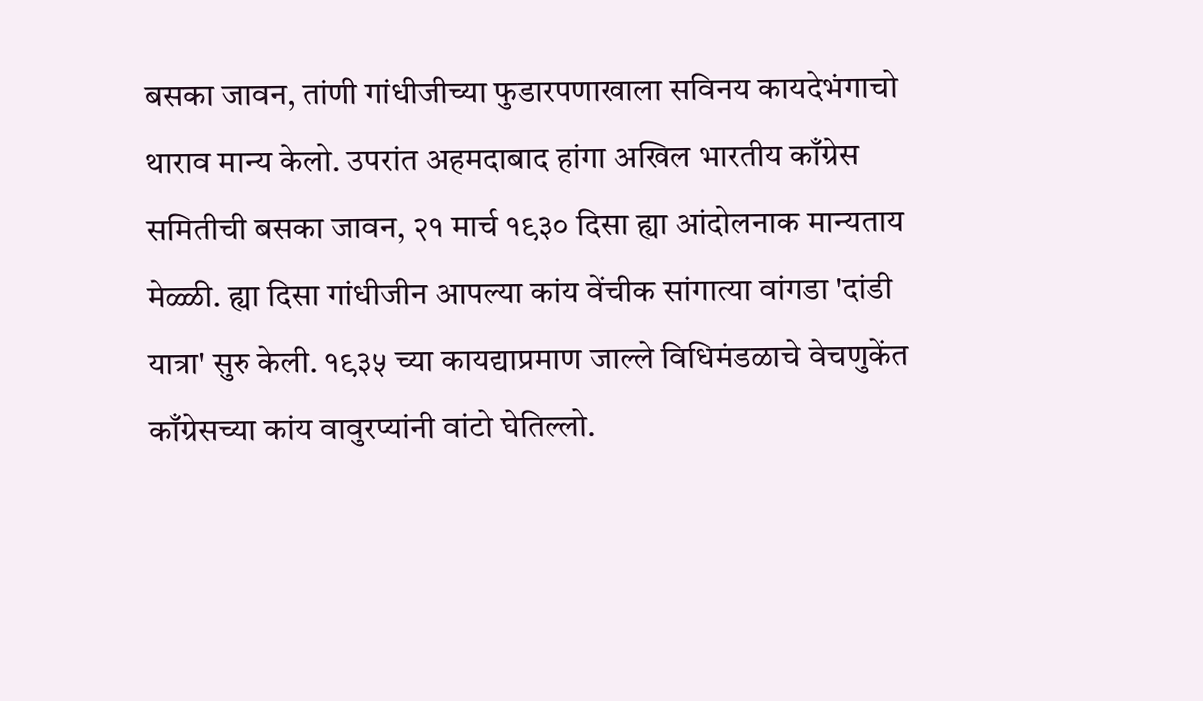बसका जावन, तांणी गांधीजीच्या फुडारपणाखाला सविनय कायदेभंगाचो थाराव मान्य केलो. उपरांत अहमदाबाद हांगा अखिल भारतीय काँग्रेस समितीची बसका जावन, २१ मार्च १९३० दिसा ह्या आंदोलनाक मान्यताय मेळ्ळी. ह्या दिसा गांधीजीन आपल्या कांय वेंचीक सांगात्या वांगडा 'दांडी यात्रा' सुरु केली. १९३५ च्या कायद्याप्रमाण जाल्ले विधिमंडळाचे वेचणुकेंत काँग्रेसच्या कांय वावुरप्यांनी वांटो घेतिल्लो.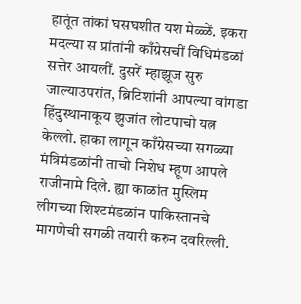हातूंत तांकां घसघशीत यश मेळ्ळें. इकरा मदल्या स प्रांतांनी काँग्रेसचीं विधिमंडळां सत्तेर आयलीं. दुसरें म्हाझूज सुरु जाल्याउपरांत, ब्रिटिशांनी आपल्या वांगडा हिंदुस्थानाकूय झुजांत लोटपाचो यत्न केल्लो. हाका लागून काँग्रेसच्या सगळ्या मंत्रिमंडळांनी ताचो निशेध म्हूण आपले राजीनामे दिले. ह्या काळांत मुस्लिम लीगच्या शिश्टमंडळांन पाकिस्तानचे मागणेची सगळी तयारी करुन दवरिल्ली.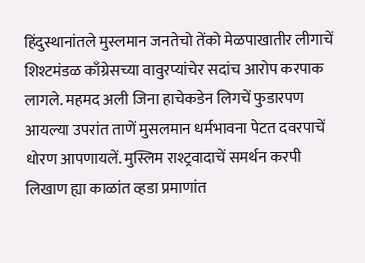हिंदुस्थानांतले मुस्लमान जनतेचो तेंको मेळपाखातीर लीगाचें शिश्टमंडळ काँग्रेसच्या वावुरप्यांचेर सदांच आरोप करपाक लागले. महमद अली जिना हाचेकडेन लिगचें फुडारपण आयल्या उपरांत ताणें मुसलमान धर्मभावना पेटत दवरपाचें धोरण आपणायलें. मुस्लिम राश्ट्रवादाचें समर्थन करपी लिखाण ह्या काळांत व्हडा प्रमाणांत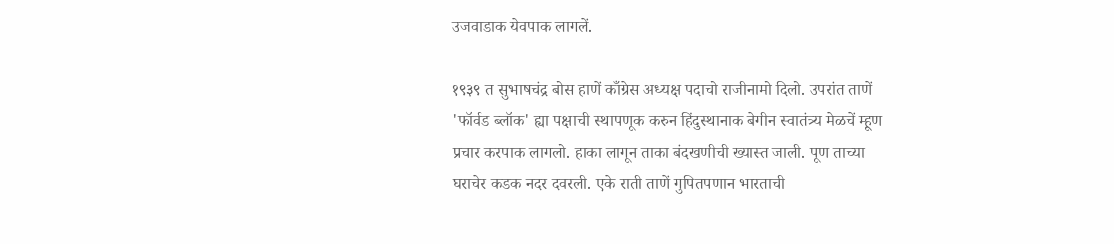उजवाडाक येवपाक लागलें.

१९३९ त सुभाषचंद्र बोस हाणें काँग्रेस अध्यक्ष पदाचो राजीनामो दिलो. उपरांत ताणें 'फॉर्वड ब्लॉक' ह्या पक्षाची स्थापणूक करुन हिंदुस्थानाक बेगीन स्वातंत्र्य मेळचें म्हूण प्रचार करपाक लागलो. हाका लागून ताका बंदखणीची ख्यास्त जाली. पूण ताच्या घराचेर कडक नदर दवरली. एके राती ताणें गुपितपणान भारताची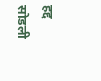हद्द सोडली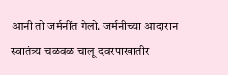आनी तो जर्मनींत गेलो. जर्मनीच्या आदारान स्वातंत्र्य चळवळ चालू दवरपाखातीर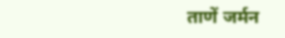ताणें जर्मन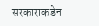सरकाराकडेन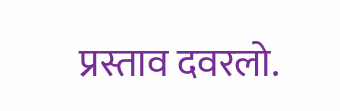प्रस्ताव दवरलो.